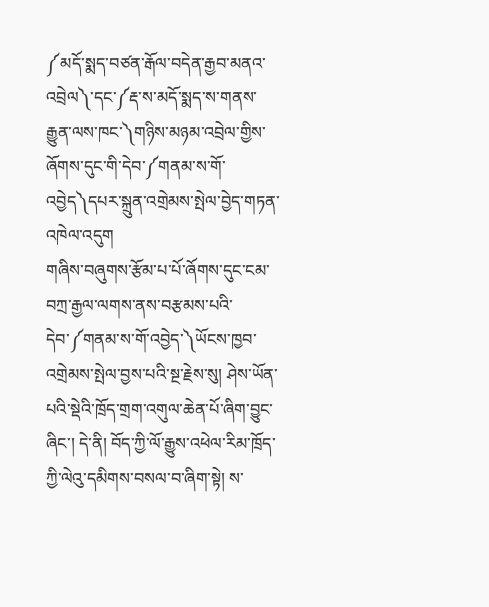༼མདོ་སྨད་བཙན་རྒོལ་བདེན་རྒྱབ་མནའ་འབྲེལ༽་དང་༼རྡ་ས་མདོ་སྨད་ས་གནས་རྒྱུན་ལས་ཁང་༽གཉིས་མཉམ་འབྲེལ་གྱིས་ཞོགས་དུང་གི་དེབ་༼གནམ་ས་གོ་འབྱེད༽དཔར་སྐྲུན་འགྲེམས་སྤེལ་བྱེད་གཏན་འཁེལ་འདུག
གཞིས་བཞུགས་རྩོམ་པ་པོ་ཞོགས་དུང་ངམ་བཀྲ་རྒྱལ་ལགས་ནས་བརྩམས་པའི་དེབ་༼གནམ་ས་གོ་འབྱེད་༽ཡོངས་ཁྱབ་འགྲེམས་སྤེལ་བྱས་པའི་སྔ་རྗེས་སུ། ཤེས་ཡོན་པའི་སྡེའི་ཁྲོད་གྲག་འགུལ་ཆེན་པོ་ཞིག་བྱུང་ཞིང་། དེ་ནི། བོད་ཀྱི་ལོ་རྒྱུས་འཕེལ་རིམ་ཁྲོད་ཀྱི་ལེའུ་དམིགས་བསལ་བ་ཞིག་སྟེ། ས་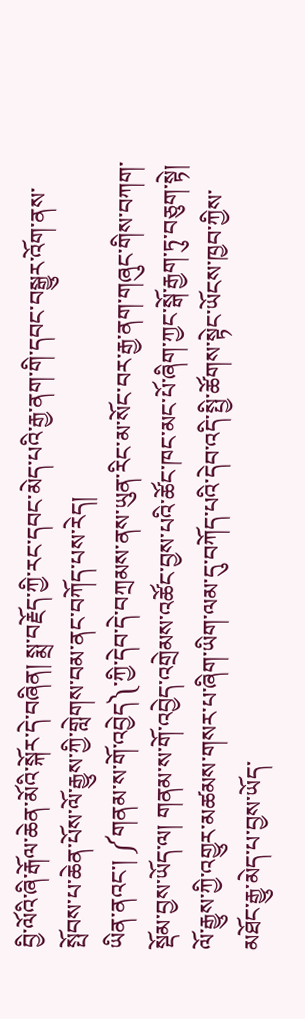བྱི་ལོའི་ཞི་རྒོལ་ཆེན་མོའི་སྐོར་དེ་བཞིན། སྨྲ་བརྗོད་ཀྱི་རང་དབང་མེད་པའི་རྒྱ་ནག་གི་དབང་བསྒྱུར་འོག་ནས་སྤོབས་པ་ཆེན་པོས་ལོ་རྒྱུས་ཀྱི་གླེགས་བམ་ནང་བཀོད་པས་རེད།
ཡིན་ནའང་། ༼གནམ་ས་གོ་འབྱེད༽་ཀྱི་དེབ་དེ་བཀྲམས་ནས་ཡུན་རིང་མ་སོང་བར་རྒྱ་ནག་གཞུང་གིས་བཀག་སྡོམ་བྱས་ཡོད་ལ། གནམ་ས་གོ་འབྱེད་འགྲེམས་འཚོང་བྱས་པའི་ཚོང་ཁང་མང་པོ་ཞིག་ཀྱང་སྒོ་རྒྱག་ཏུ་བཅུག་སྟེ། ལོ་རྒྱུས་ཀྱི་འགྱུར་མཚམས་གསར་པ་ཞིག་ཡིག་ལམ་དུ་བཀོད་པའི་དེབ་འདི་སྤྱི་ཚོགས་སྟེང་ཡོངས་ཁྱབ་ཀྱིས་མཐོང་རྒྱུ་མེད་པ་བྱས་ཡོད་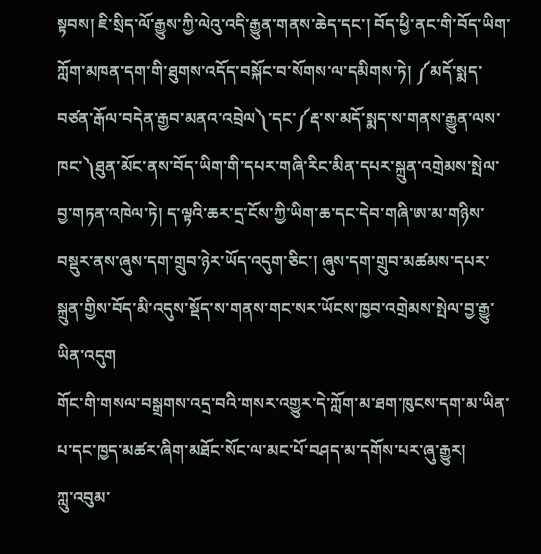སྟབས། ཇི་སྲིད་ལོ་རྒྱུས་ཀྱི་ལེའུ་འདི་རྒྱུན་གནས་ཆེད་དང་། བོད་ཕྱི་ནང་གི་བོད་ཡིག་ཀློག་མཁན་དག་གི་ཐུགས་འདོད་བསྐོང་བ་སོགས་ལ་དམིགས་ཏེ། ༼མདོ་སྨད་བཙན་རྒོལ་བདེན་རྒྱབ་མནའ་འབྲེལ༽་དང་༼རྡ་ས་མདོ་སྨད་ས་གནས་རྒྱུན་ལས་ཁང་༽ཐུན་མོང་ནས་བོད་ཡིག་གི་དཔར་གཞི་རིང་མིན་དཔར་སྐྲུན་འགྲེམས་སྤེལ་བྱ་གཏན་འཁེལ་ཏེ། ད་ལྟའི་ཆར་དྲ་ངོས་ཀྱི་ཡིག་ཆ་དང་དེབ་གཞི་ཨ་མ་གཉིས་བསྡུར་ནས་ཞུས་དག་གྲུབ་ཉེར་ཡོད་འདུག་ཅིང་། ཞུས་དག་གྲུབ་མཚམས་དཔར་སྐྲུན་གྱིས་བོད་མི་འདུས་སྡོད་ས་གནས་གང་སར་ཡོངས་ཁྱབ་འགྲེམས་སྤེལ་བྱ་རྒྱུ་ཡིན་འདུག
གོང་གི་གསལ་བསྒྲགས་འདྲ་བའི་གསར་འགྱུར་དེ་ཀློག་མ་ཐག་ཁུངས་དག་མ་ཡིན་པ་དང་ཁྱད་མཚར་ཞིག་མཐོང་སོང་ལ་མང་པོ་བཤད་མ་དགོས་པར་ཞུ་རྒྱུར།
ཀླུ་འབུམ་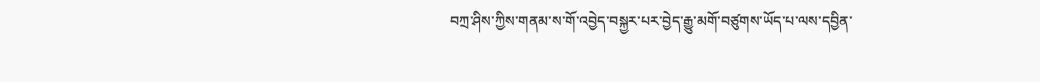བཀྲ་ཤིས་ཀྱིས་གནམ་ས་གོ་འབྱེད་བསྐྱར་པར་བྱེད་རྒྱུ་མགོ་བཙུགས་ཡོད་པ་ལས་དབྱིན་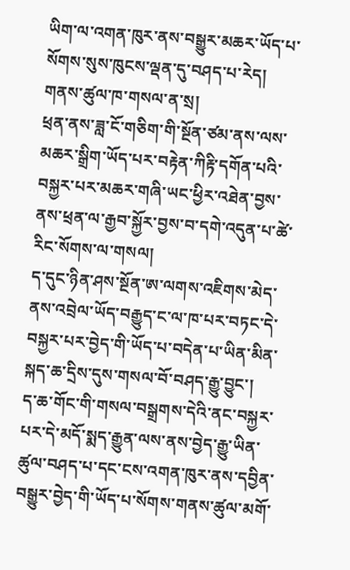ཡིག་ལ་འགན་ཁུར་ནས་བསྒྱུར་མཆར་ཡོད་པ་སོགས་སུས་ཁུངས་ལྡན་དུ་བཤད་པ་རེད། གནས་ཚུལ་ཁ་གསལ་ན་སྲ།
ཕྲན་ནས་ཟླ་ངོ་གཅིག་གི་སྔོན་ཙམ་ནས་ལས་མཆར་སྒྲིག་ཡོད་པར་བརྟེན་ཀིརྟི་དགོན་པའི་བསྐྱར་པར་མཆར་གཞི་ཡང་ཕྱིར་འཐེན་བྱས་ནས་ཕྲན་ལ་རྒྱབ་སྐྱོར་བྱས་བ་དགེ་འདུན་པ་ཚེ་རིང་སོགས་ལ་གསལ།
ད་དུང་ཉིན་ཤས་སྔོན་ཨ་ལགས་འཇིགས་མེད་ནས་འབྲེལ་ཡོད་བརྒྱུད་ང་ལ་ཁ་པར་བཏང་དེ་བསྐྱར་པར་བྱེད་གི་ཡོད་པ་བདེན་པ་ཡིན་མིན་སྐད་ཆ་དྲིས་དུས་གསལ་བོ་བཤད་རྒྱུ་བྱུང་།
ད་ཆ་གོང་གི་གསལ་བསྒྲགས་དེའི་ནང་བསྐྱར་པར་དེ་མདོ་སྨད་རྒྱུན་ལས་ནས་བྱེད་རྒྱུ་ཡིན་ཚུལ་བཤད་པ་དང་ངས་འགན་ཁུར་ནས་དབྱིན་བསྒྱུར་བྱེད་གི་ཡོད་པ་སོགས་གནས་ཚུལ་མགོ་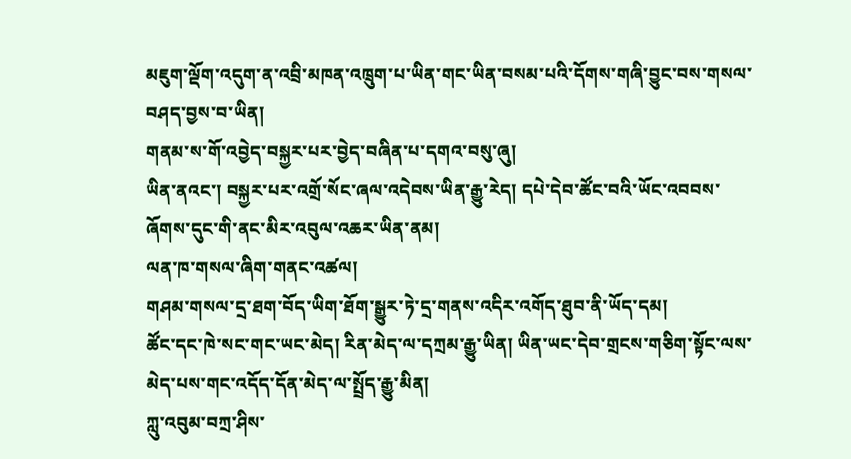མཇུག་ལྡོག་འདུག་ན་འབྲི་མཁན་འཁྲུག་པ་ཡིན་གང་ཡིན་བསམ་པའི་དོགས་གཞི་བྱུང་བས་གསལ་བཤད་བྱས་བ་ཡིན།
གནམ་ས་གོ་འབྱེད་བསྐྱར་པར་བྱེད་བཞིན་པ་དགའ་བསུ་ཞུ།
ཡིན་ནའང་། བསྐྱར་པར་འགྲོ་སོང་ཞལ་འདེབས་ཡིན་རྒྱུ་རེད། དཔེ་དེབ་ཚོང་བའི་ཡོང་འབབས་ཞོགས་དུང་གི་ནང་མིར་འབུལ་འཆར་ཡིན་ནམ།
ལན་ཁ་གསལ་ཞིག་གནང་འཚལ།
གཤམ་གསལ་དྲ་ཐག་བོད་ཡིག་ཐོག་སྒྱུར་ཏེ་དྲ་གནས་འདིར་འགོད་ཐུབ་ནི་ཡོད་དམ།
ཚོང་དང་ཁེ་སང་གང་ཡང་མེད། རིན་མེད་ལ་དཀྲམ་རྒྱུ་ཡིན། ཡིན་ཡང་དེབ་གྲངས་གཅིག་སྟོང་ལས་མེད་པས་གང་འདོད་དོན་མེད་ལ་སྤྲོད་རྒྱུ་མིན།
ཀླུ་འབུམ་བཀྲ་ཤིས་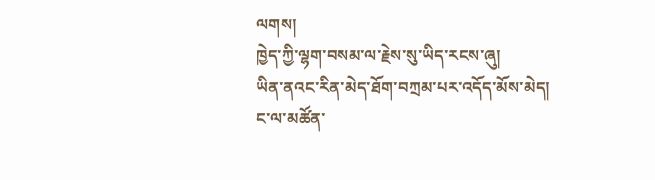ལགས།
ཁྱེད་ཀྱི་ལྷག་བསམ་ལ་རྗེས་སུ་ཡིད་རངས་ཞུ།
ཡིན་ནའང་རིན་མེད་ཐོག་བཀྲམ་པར་འདོད་མོས་མེད། ང་ལ་མཚོན་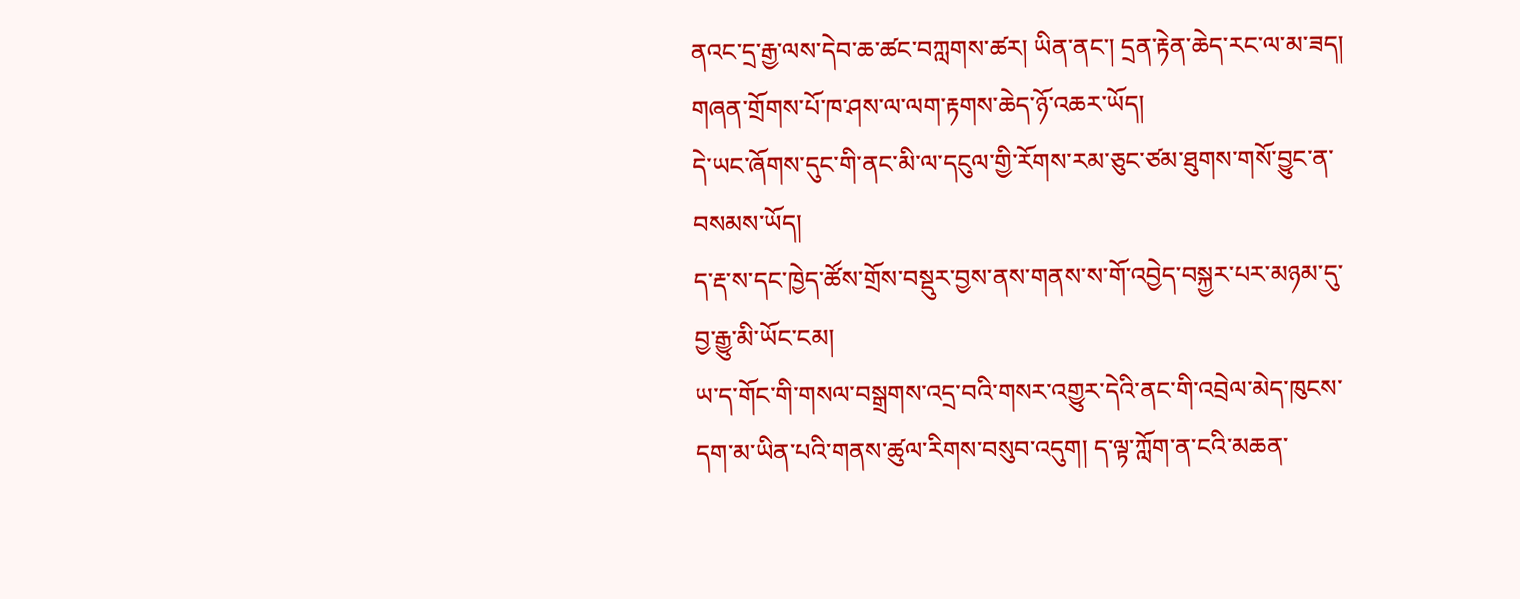ནའང་དྲ་རྒྱ་ལས་དེབ་ཆ་ཚང་བཀླགས་ཚར། ཡིན་ནང་། དྲན་རྟེན་ཆེད་རང་ལ་མ་ཟད། གཞན་གྲོགས་པོ་ཁ་ཤས་ལ་ལག་རྟགས་ཆེད་ཉོ་འཆར་ཡོད།
དེ་ཡང་ཞོགས་དུང་གི་ནང་མི་ལ་དངུལ་གྱི་རོགས་རམ་ཅུང་ཙམ་ཐུགས་གསོ་བྱུང་ན་བསམས་ཡོད།
ད་རྡ་ས་དང་ཁྱེད་ཚོས་གྲོས་བསྡུར་བྱས་ནས་གནས་ས་གོ་འབྱེད་བསྐྱར་པར་མཉམ་དུ་བྱ་རྒྱུ་མི་ཡོང་ངམ།
ཡ་ད་གོང་གི་གསལ་བསྒྲགས་འདྲ་བའི་གསར་འགྱུར་དེའི་ནང་གི་འབྲེལ་མེད་ཁུངས་དག་མ་ཡིན་པའི་གནས་ཚུལ་རིགས་བསུབ་འདུག། ད་ལྟ་ཀློག་ན་ངའི་མཆན་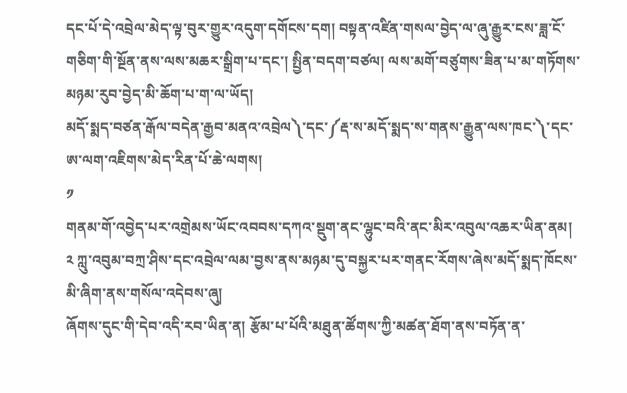དང་པོ་དེ་འབྲེལ་མེད་ལྟ་བུར་གྱུར་འདུག་དགོངས་དག། བསྟན་འཛིན་གསལ་བྱེད་ལ་ཞུ་རྒྱུར་ངས་ཟླ་ངོ་གཅིག་གི་སྔོན་ནས་ལས་མཆར་སྒྲིག་པ་དང་། སྤྱིན་བདག་བཙལ། ལས་མགོ་བཙུགས་ཟིན་པ་མ་གཏོགས་མཉམ་རུབ་བྱེད་མི་ཆོག་པ་ག་ལ་ཡོད།
མདོ་སྨད་བཙན་རྒོལ་བདེན་རྒྱབ་མནའ་འབྲེལ༽་དང་༼རྡ་ས་མདོ་སྨད་ས་གནས་རྒྱུན་ལས་ཁང་༽་དང་ཨ་ལག་འཇིགས་མེད་རིན་པོ་ཆེ་ལགས།
༡
གནམ་གོ་འབྱེད་པར་འགྲེམས་ཡོང་འབབས་དཀའ་སྡུག་ནང་ལྷུང་བའི་ནང་མིར་འབུལ་འཆར་ཡིན་ནམ།
༢ ཀླུ་འབུམ་བཀྲ་ཤིས་དང་འབྲེལ་ལམ་བྱས་ནས་མཉམ་དུ་བསྐྱར་པར་གནང་རོགས་ཞེས་མདོ་སྨད་ཁོངས་མི་ཞིག་ནས་གསོལ་འདེབས་ཞུ།
ཞོགས་དུང་གི་དེབ་འདི་རབ་ཡིན་ན། རྩོམ་པ་པོའི་མཐུན་ཚོགས་ཀྱི་མཚན་ཐོག་ནས་བཏོན་ན་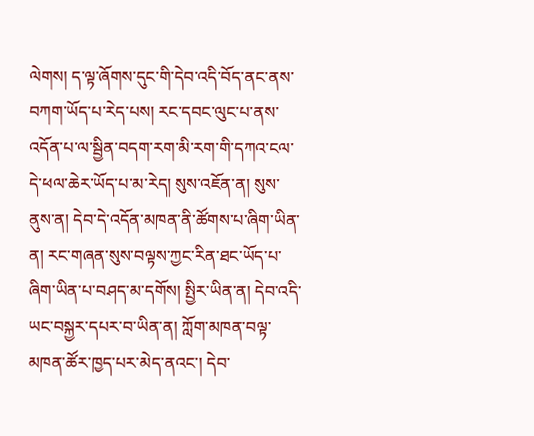ལེགས། ད་ལྟ་ཞོགས་དུང་གི་དེབ་འདི་བོད་ནང་ནས་བཀག་ཡོད་པ་རེད་པས། རང་དབང་ལུང་པ་ནས་འདོན་པ་ལ་སྦྱིན་བདག་རག་མི་རག་གི་དཀའ་ངལ་དེ་ཕལ་ཆེར་ཡོད་པ་མ་རེད། སུས་འཇོན་ན། སུས་ནུས་ན། དེབ་དེ་འདོན་མཁན་ནི་ཚོགས་པ་ཞིག་ཡིན་ན། རང་གཞན་སུས་བལྟས་ཀྱང་རིན་ཐང་ཡོད་པ་ཞིག་ཡིན་པ་བཤད་མ་དགོས། སྤྱིར་ཡིན་ན། དེབ་འདི་ཡང་བསྐྱར་དཔར་བ་ཡིན་ན། ཀློག་མཁན་བལྟ་མཁན་ཚོར་ཁྱད་པར་མེད་ནའང་། དེབ་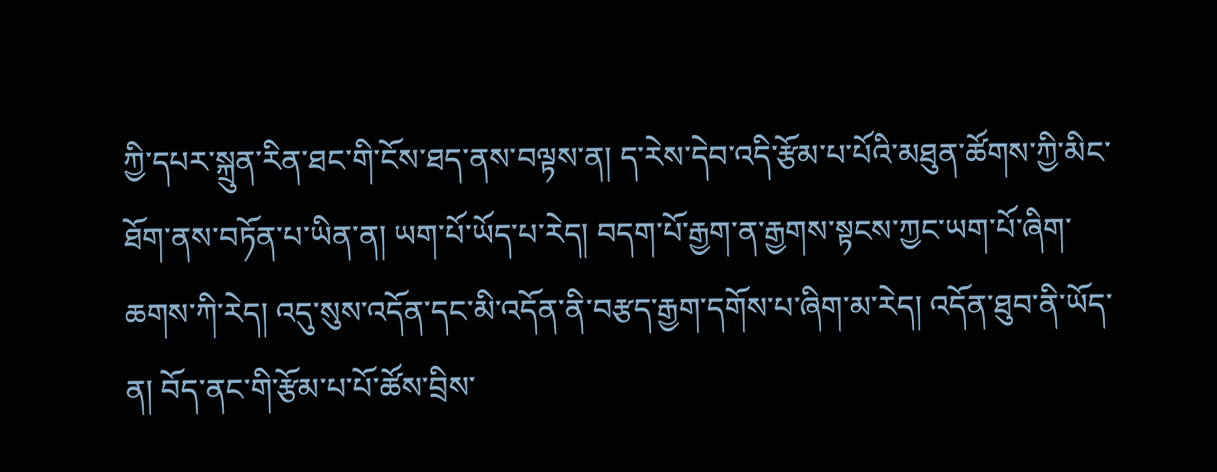ཀྱི་དཔར་སྐྲུན་རིན་ཐང་གི་ངོས་ཐད་ནས་བལྟས་ན། ད་རེས་དེབ་འདི་རྩོམ་པ་པོའི་མཐུན་ཚོགས་ཀྱི་མིང་ཐོག་ནས་བཏོན་པ་ཡིན་ན། ཡག་པོ་ཡོད་པ་རེད། བདག་པོ་རྒྱག་ན་རྒྱགས་སྟངས་ཀྱང་ཡག་པོ་ཞིག་ཆགས་ཀི་རེད། འདུ་སུས་འདོན་དང་མི་འདོན་ནི་བརྩད་རྒྱག་དགོས་པ་ཞིག་མ་རེད། འདོན་ཐུབ་ནི་ཡོད་ན། བོད་ནང་གི་རྩོམ་པ་པོ་ཚོས་བྲིས་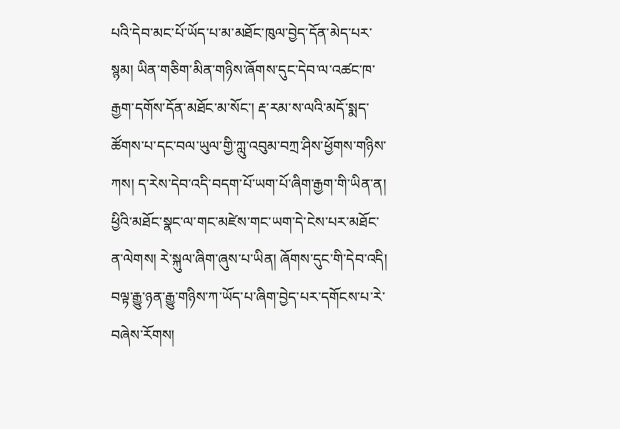པའི་དེབ་མང་པོ་ཡོད་པ་མ་མཐོང་ཁུལ་བྱེད་དོན་མེད་པར་སྙམ། ཡིན་གཅིག་མིན་གཉིས་ཞོགས་དུང་དེབ་ལ་འཚང་ཁ་རྒྱག་དགོས་དོན་མཐོང་མ་སོང་། རྡ་རམ་ས་ལའི་མདོ་སྨད་ཚོགས་པ་དང་བལ་ཡུལ་གྱི་ཀླུ་འབུམ་བཀྲ་ཤིས་ཕྱོགས་གཉིས་ཀས། ད་རེས་དེབ་འདི་བདག་པོ་ཡག་པོ་ཞིག་རྒྱག་གི་ཡིན་ན། ཕྱིའི་མཐོང་སྣང་ལ་གང་མཛེས་གང་ཡག་དེ་ངེས་པར་མཐོང་ན་ལེགས། རེ་སྐུལ་ཞིག་ཞུས་པ་ཡིན། ཞོགས་དུང་གི་དེབ་འདི། བལྟ་རྒྱུ་ཉན་རྒྱུ་གཉིས་ཀ་ཡོད་པ་ཞིག་བྱེད་པར་དགོངས་པ་རེ་བཞེས་རོགས།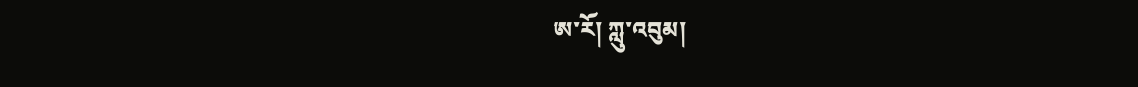ཨ་རོ། ཀླུ་འབུམ།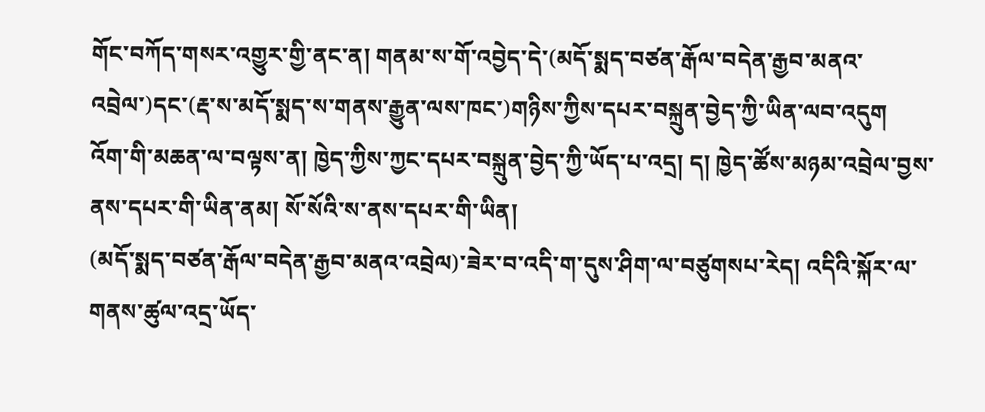གོང་བཀོད་གསར་འགྱུར་གྱི་ནང་ན། གནམ་ས་གོ་འབྱེད་དེ་(མདོ་སྨད་བཙན་རྒོལ་བདེན་རྒྱབ་མནའ་འབྲེལ་)དང་(རྡ་ས་མདོ་སྨད་ས་གནས་རྒྱུན་ལས་ཁང་)གཉིས་ཀྱིས་དཔར་བསྐྲུན་བྱེད་ཀྱི་ཡིན་ལབ་འདུག
འོག་གི་མཆན་ལ་བལྟས་ན། ཁྱེད་ཀྱིས་ཀྱང་དཔར་བསྐྲུན་བྱེད་ཀྱི་ཡོད་པ་འདྲ། ད། ཁྱེད་ཚོས་མཉམ་འབྲེལ་བྱས་ནས་དཔར་གི་ཡིན་ནམ། སོ་སོའི་ས་ནས་དཔར་གི་ཡིན།
(མདོ་སྨད་བཙན་རྒོལ་བདེན་རྒྱབ་མནའ་འབྲེལ)་ཟེར་བ་འདི་ག་དུས་ཤིག་ལ་བཙུགསཔ་རེད། འདིའི་སྐོར་ལ་གནས་ཚུལ་འདྲ་ཡོད་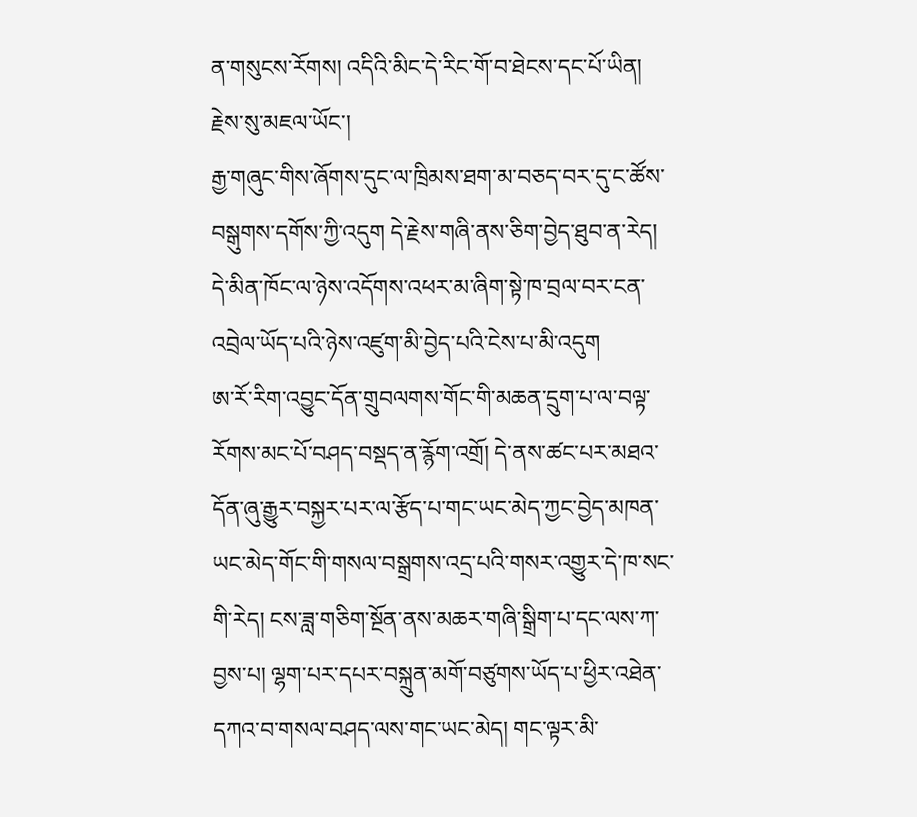ན་གསུངས་རོགས། འདིའི་མིང་དེ་རིང་གོ་བ་ཐེངས་དང་པོ་ཡིན། རྗེས་སུ་མཇལ་ཡོང་།
རྒྱ་གཞུང་གིས་ཞོགས་དུང་ལ་ཁྲིམས་ཐག་མ་བཅད་བར་དུ་ང་ཚོས་བསྒུགས་དགོས་ཀྱི་འདུག དེ་རྗེས་གཞི་ནས་ཅིག་བྱེད་ཐུབ་ན་རེད། དེ་མིན་ཁོང་ལ་ཉེས་འདོགས་འཕར་མ་ཞིག་སྟེ་ཁ་བྲལ་བར་ངན་འབྲེལ་ཡོད་པའི་ཉེས་འཛུག་མི་བྱེད་པའི་ངེས་པ་མི་འདུག
ཨ་རོ་རིག་འབྱུང་དོན་གྲུབལགས་གོང་གི་མཆན་དྲུག་པ་ལ་བལྟ་རོགས་མང་པོ་བཤད་བསྡད་ན་རྙོག་འགྲོ། དེ་ནས་ཚང་པར་མཐའ་དོན་ཞུ་རྒྱུར་བསྐྱར་པར་ལ་རྩོད་པ་གང་ཡང་མེད་ཀྱང་བྱེད་མཁན་ཡང་མེད་གོང་གི་གསལ་བསྒྲགས་འདྲ་པའི་གསར་འགྱུར་དེ་ཁ་སང་གི་རེད། ངས་ཟླ་གཅིག་སྔོན་ནས་མཆར་གཞི་སྒྲིག་པ་དང་ལས་ཀ་བྱས་པ། ལྷག་པར་དཔར་བསྐྲུན་མགོ་བཙུགས་ཡོད་པ་ཕྱིར་འཐེན་དཀའ་བ་གསལ་བཤད་ལས་གང་ཡང་མེད། གང་ལྟར་མི་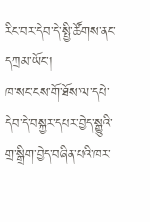རིང་བར་དེབ་དེ་སྤྱི་ཚོགས་ནང་དཀྲམ་ཡོང་།
ཁ་སང་ངས་གོ་ཐོས་ལ་དཔེ་དེབ་དེ་བསྐྱར་དཔར་བྱེད་སྒྱུའི་གྲ་སྒྲིག་བྱེད་བཞིན་པའི་ཁར་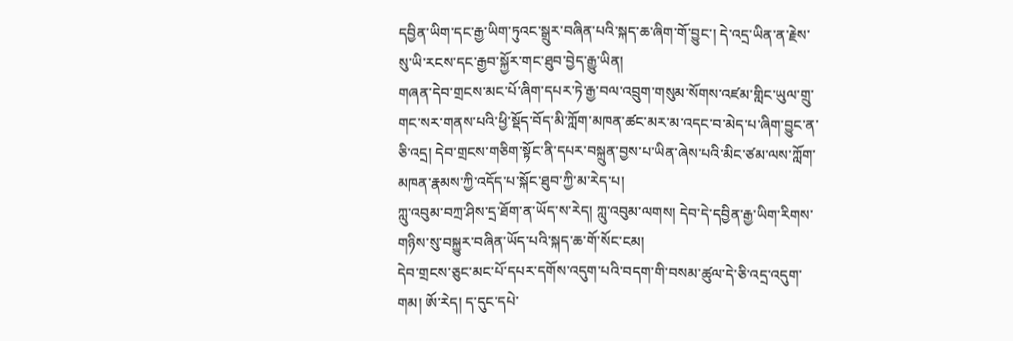དབྱིན་ཡིག་དང་རྒྱ་ཡིག་ཏུའང་སྒྲུར་བཞིན་པའི་སྐད་ཆ་ཞིག་གོ་བྱུང་། དེ་འདྲ་ཡིན་ན་རྗེས་སུ་ཡི་རངས་དང་རྒྱབ་སྐྱོར་གང་ཐུབ་བྱེད་རྒྱུ་ཡིན།
གཞན་དེབ་གྲངས་མང་པོ་ཞིག་དཔར་ཏེ་རྒྱ་བལ་འབྲུག་གསུམ་སོགས་འཛམ་གླིང་ཡུལ་གྲུ་གང་སར་གནས་པའི་ཕྱི་སྡོད་བོད་མི་ཀློག་མཁན་ཚང་མར་མ་འདང་བ་མེད་པ་ཞིག་བྱུང་ན་ཅི་འདྲ། དེབ་གྲངས་གཅིག་སྟོང་ནི་དཔར་བསྐྲུན་བྱས་པ་ཡིན་ཞེས་པའི་མིང་ཙམ་ལས་ཀློག་མཁན་རྣམས་ཀྱི་འདོད་པ་སྐོང་ཐུབ་ཀྱི་མ་རེད་པ།
ཀླུ་འབུམ་བཀྲ་ཤིས་དྲ་ཐོག་ན་ཡོད་ས་རེད། ཀླུ་འབུམ་ལགས། དེབ་དེ་དབྱིན་རྒྱ་ཡིག་རིགས་གཉིས་སུ་བསྐྱུར་བཞིན་ཡོད་པའི་སྐད་ཆ་གོ་སོང་ངམ།
དེབ་གྲངས་ཅུང་མང་པོ་དཔར་དགོས་འདུག་པའི་བདག་གི་བསམ་ཚུལ་དེ་ཅི་འདྲ་འདུག་གམ། ཨོ་རེད། ད་དུང་དཔེ་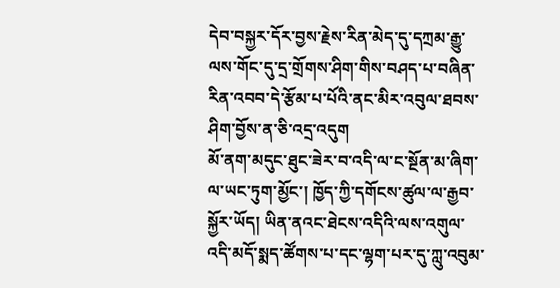དེབ་བསྐྱར་དོར་བྱས་རྗེས་རིན་མེད་དུ་དཀྲམ་རྒྱུ་ལས་གོང་དུ་དྲ་གྲོགས་ཤིག་གིས་བཤད་པ་བཞིན་རིན་འབབ་དེ་རྩོམ་པ་པོའི་ནང་མིར་འབུལ་ཐབས་ཤིག་བྱོས་ན་ཅི་འདྲ་འདུག
མོ་ནག་མདུང་ཐུང་ཟེར་བ་འདི་ལ་ང་སྔོན་མ་ཞིག་ལ་ཡང་ཏུག་མྱོང་། ཁྱོད་ཀྱི་དགོངས་ཚུལ་ལ་རྒྱབ་སྐྱོར་ཡོད། ཡིན་ནའང་ཐེངས་འདིའི་ལས་འགུལ་འདི་མདོ་སྨད་ཚོགས་པ་དང་ལྷག་པར་དུ་ཀླུ་འབུམ་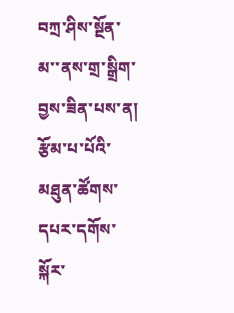བཀྲ་ཤིས་སྔོན་མ་་ནས་གྲ་སྒྲིག་བྱས་ཟིན་པས་ན། རྩོམ་པ་པོའི་མཐུན་ཚོགས་དཔར་དགོས་སྐོར་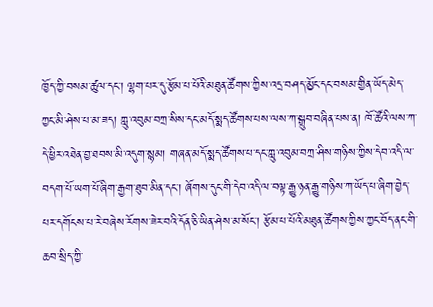ཁྱོད་ཀྱི་བསམ་ཚུལ་དང་། ལྷག་པར་དུ་རྩོམ་པ་པོའི་མཐུན་ཚོགས་ཀྱིས་འདྲ་བཤད་མྱོང་དང་བསམ་གྱིན་ཡོད་མེད་ཀྱང་མི་ཤེས་པ་མ་ཟད། ཀླུ་འབུམ་བཀྲ་སིས་དང་མདོ་སྨད་ཚོགས་པས་ལས་ཀ་སྒྲུབ་བཞིན་པས་ན། ཁོ་ཚོའི་ལས་ཀ་དེ་ཕྱིར་འཐེན་བྱ་ཐབས་མི་འདུག་སྙམ། གཞན་མདོ་སྨད་ཚོགས་པ་དང་ཀླུ་འབུམ་བཀྲ་ཤིས་གཉིས་ཀྱིས་དེབ་འདི་ལ་བདག་པོ་ཡག་པོ་ཞིག་རྒྱག་ཐུབ་མིན་དང་། ཞོགས་དུང་གི་དེབ་འདི་ལ་བལྟ་རྒྱུ་ཉན་རྒྱུ་གཉིས་ཀ་ཡོད་པ་ཞིག་བྱེད་པར་དགོངས་པ་རེ་བཞེས་རོགས་ཟེར་བའི་དོན་ཅི་ཡིན་ཤེས་མ་སོང་། རྩོམ་པ་པོའི་མཐུན་ཚོགས་ཀྱིས་ཀྱང་བོད་ནང་གི་ཆབ་སྲིད་ཀྱི་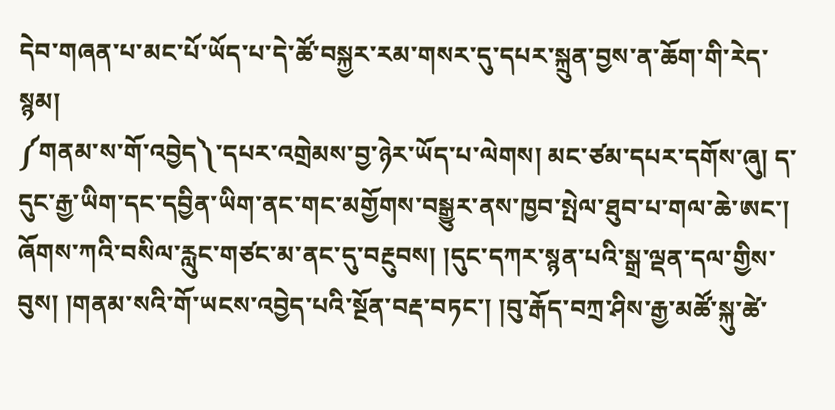དེབ་གཞན་པ་མང་པོ་ཡོད་པ་དེ་ཚོ་བསྐྱར་རམ་གསར་དུ་དཔར་སྐྲུན་བྱས་ན་ཆོག་གི་རེད་སྙམ།
༼གནམ་ས་གོ་འབྱེད༽་དཔར་འགྲེམས་བྱ་ཉེར་ཡོད་པ་ལེགས། མང་ཙམ་དཔར་དགོས་ཞུ། ད་དུང་རྒྱ་ཡིག་དང་དབྱིན་ཡིག་ནང་གང་མགྱོགས་བསྒྱུར་ནས་ཁྱབ་སྤེལ་ཐུབ་པ་གལ་ཆེ་ཨང་། ཞོགས་ཀའི་བསིལ་རླུང་གཙང་མ་ནང་དུ་བརྔུབས། །དུང་དཀར་སྙན་པའི་སྒྲ་ལྡན་དལ་གྱིས་བུས། །གནམ་སའི་གོ་ཡངས་འབྱེད་པའི་སྔོན་བརྡ་བཏང་། །བུ་རྒོད་བཀྲ་ཤིས་རྒྱ་མཚོ་སྐུ་ཚེ་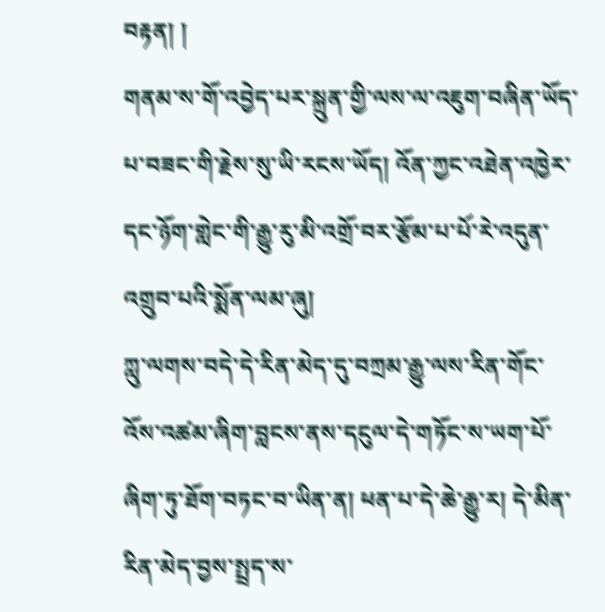བརྟན། །
གནམ་ས་གོ་འབྱེད་པར་སྐྲུན་གྱི་ལས་ལ་འཇུག་བཞིན་ཡོད་པ་བཟང་གི་རྗེས་སུ་ཡི་རངས་ཡོད། འོན་ཀྱང་འཐེན་འཁྱེར་དང་ཉོག་གླེང་གི་རྒྱུ་རུ་མི་འགྲོ་བར་རྩོམ་པ་པོ་རེ་འདུན་འགྲུབ་པའི་སྨོན་ལམ་ཞུ།
ཀླུ་ལགས་བདེ་དེ་རིན་མེད་དུ་བཀྲམ་རྒྱུ་ལས་རིན་གོང་འོས་འཚམ་ཞིག་བླངས་ནས་དངུལ་དེ་གཏོང་ས་ཡག་པོ་ཞིག་ཏུ་ཐོག་བཏང་བ་ཡིན་ན། ཕན་པ་དེ་ཆེ་རྒྱུ་ར། དེ་མིན་རིན་མེད་བྱས་སྤྲད་ས་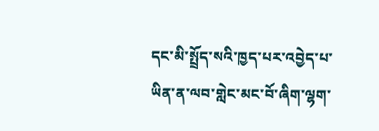དང་མི་སྤྲོད་སའི་ཁྱད་པར་འབྱེད་པ་ཡིན་ན་ལབ་གླེང་མང་བོ་ཞིག་ལྷག་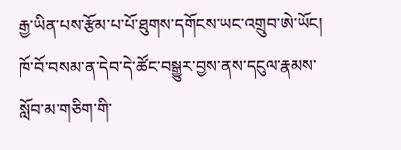རྒྱ་ཡིན་པས་རྩོམ་པ་པོ་ཐུགས་དགོངས་ཡང་འགྲུབ་ཨེ་ཡོང། ཁོ་བོ་བསམ་ན་དེབ་དེ་ཚོང་བསྒྱུར་བྱས་ནས་དངུལ་རྣམས་སློབ་མ་གཅིག་གི་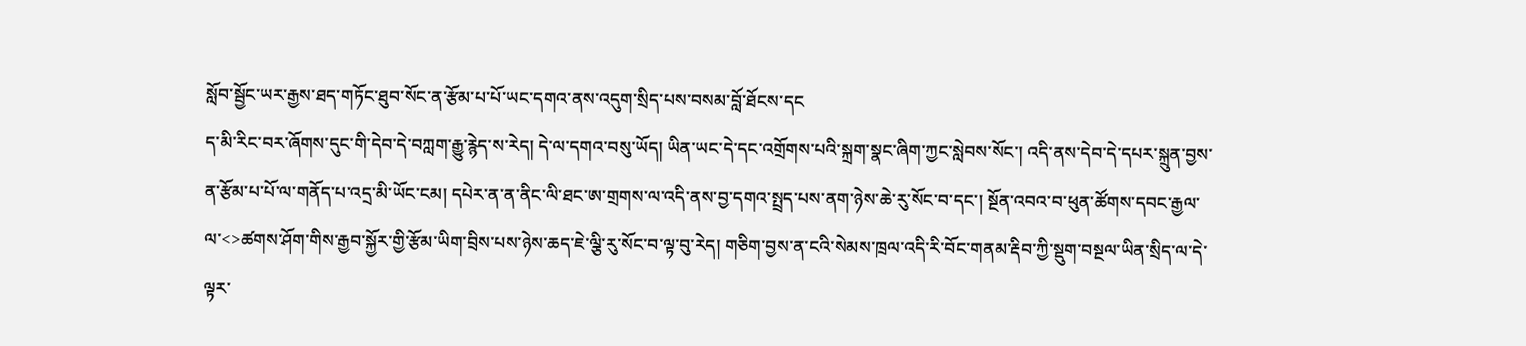སློབ་སྦྱོང་ཡར་རྒྱས་ཐད་གཏོང་ཐུབ་སོང་ན་རྩོམ་པ་པོ་ཡང་དགའ་ནས་འདུག་སྲིད་པས་བསམ་བློ་ཐོངས་དང
ད་མི་རིང་བར་ཞོགས་དུང་གི་དེབ་དེ་བཀླག་རྒྱུ་རྙེད་ས་རེད། དེ་ལ་དགའ་བསུ་ཡོད། ཡིན་ཡང་དེ་དང་འགྲོགས་པའི་སྐྲག་སྣང་ཞིག་ཀྱང་སླེབས་སོང་། འདི་ནས་དེབ་དེ་དཔར་སྐྲུན་བྱས་ན་རྩོམ་པ་པོ་ལ་གནོད་པ་འདྲ་མི་ཡོང་ངམ། དཔེར་ན་ན་ནིང་ལི་ཐང་ཨ་གྲགས་ལ་འདི་ནས་བྱ་དགའ་སྤྲད་པས་ནག་ཉེས་ཆེ་རུ་སོང་བ་དང་། སྔོན་འབའ་བ་ཕུན་ཚོགས་དབང་རྒྱལ་ལ་<>ཚགས་ཤོག་གིས་རྒྱབ་སྐྱོར་གྱི་རྩོམ་ཡིག་བྲིས་པས་ཉེས་ཆད་ཇེ་ལྕི་རུ་སོང་བ་ལྟ་བུ་རེད། གཅིག་བྱས་ན་ངའི་སེམས་ཁྲལ་འདི་རི་བོང་གནམ་རྡིབ་ཀྱི་སྡུག་བསྔལ་ཡིན་སྲིད་ལ་དེ་ལྟར་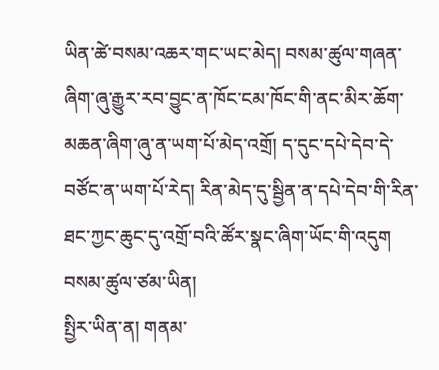ཡིན་ཚེ་བསམ་འཆར་གང་ཡང་མེད། བསམ་ཚུལ་གཞན་ཞིག་ཞུ་རྒྱུར་རབ་བྱུང་ན་ཁོང་ངམ་ཁོང་གི་ནང་མིར་ཆོག་མཆན་ཞིག་ཞུ་ན་ཡག་པོ་མེད་འགྲོ། ད་དུང་དཔེ་དེབ་དེ་བཙོང་ན་ཡག་པོ་རེད། རིན་མེད་དུ་སྦྱིན་ན་དཔེ་དེབ་གི་རིན་ཐང་ཀྱང་ཆུང་དུ་འགྲོ་བའི་ཚོར་སྣང་ཞིག་ཡོང་གི་འདུག བསམ་ཚུལ་ཙམ་ཡིན།
སྤྱིར་ཡིན་ན། གནམ་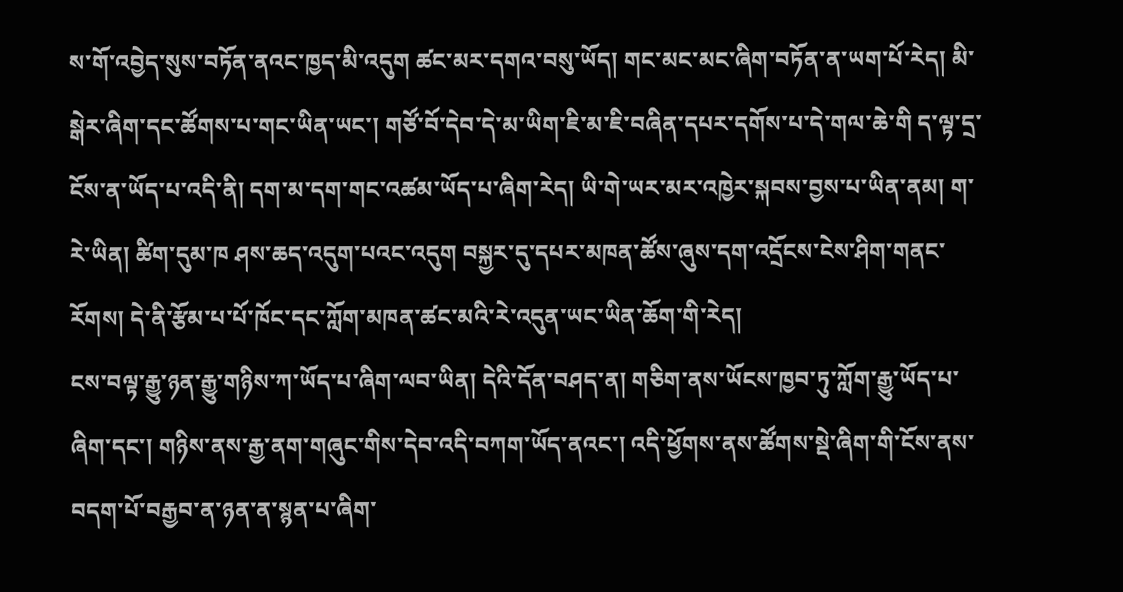ས་གོ་འབྱེད་སུས་བཏོན་ནའང་ཁྱད་མི་འདུག ཚང་མར་དགའ་བསུ་ཡོད། གང་མང་མང་ཞིག་བཏོན་ན་ཡག་པོ་རེད། མི་སྒེར་ཞིག་དང་ཚོགས་པ་གང་ཡིན་ཡང་། གཙོ་བོ་དེབ་དེ་མ་ཡིག་ཇི་མ་ཇི་བཞིན་དཔར་དགོས་པ་དེ་གལ་ཆེ་གི ད་ལྟ་དྲ་ངོས་ན་ཡོད་པ་འདི་ནི། དག་མ་དག་གང་འཚམ་ཡོད་པ་ཞིག་རེད། ཡི་གེ་ཡར་མར་འཁྱེར་སྐབས་བྱས་པ་ཡིན་ནམ། ག་རེ་ཡིན། ཚིག་དུམ་ཁ ཤས་ཆད་འདུག་པའང་འདུག བསྐྱར་དུ་དཔར་མཁན་ཚོས་ཞུས་དག་འདྲོངས་ངེས་ཤིག་གནང་རོགས། དེ་ནི་རྩོམ་པ་པོ་ཁོང་དང་ཀློག་མཁན་ཚང་མའི་རེ་འདུན་ཡང་ཡིན་ཆོག་གི་རེད།
ངས་བལྟ་རྒྱུ་ཉན་རྒྱུ་གཉིས་ཀ་ཡོད་པ་ཞིག་ལབ་ཡིན། དེའི་དོན་བཤད་ན། གཅིག་ནས་ཡོངས་ཁྱབ་ཏུ་ཀློག་རྒྱུ་ཡོད་པ་ཞིག་དང་། གཉིས་ནས་རྒྱ་ནག་གཞུང་གིས་དེབ་འདི་བཀག་ཡོད་ནའང་། འདི་ཕྱོགས་ནས་ཚོགས་སྡེ་ཞིག་གི་ངོས་ནས་བདག་པོ་བརྒྱབ་ན་ཉན་ན་སྙན་པ་ཞིག་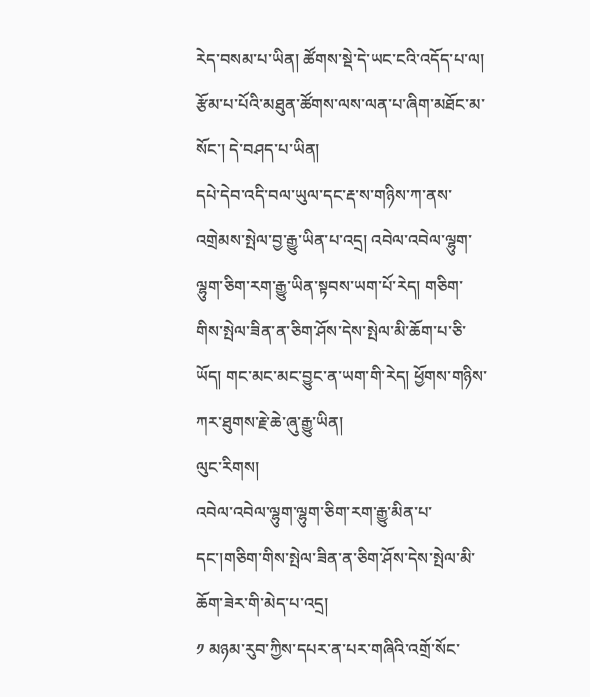རེད་བསམ་པ་ཡིན། ཚོགས་སྡེ་དེ་ཡང་ངའི་འདོད་པ་ལ། རྩོམ་པ་པོའི་མཐུན་ཚོགས་ལས་ལན་པ་ཞིག་མཐོང་མ་སོང་། དེ་བཤད་པ་ཡིན།
དཔེ་དེབ་འདི་བལ་ཡུལ་དང་རྡ་ས་གཉིས་ཀ་ནས་འགྲེམས་སྤེལ་བྱ་རྒྱུ་ཡིན་པ་འདྲ། འབེལ་འབེལ་ལྷུག་ལྷུག་ཅིག་རག་རྒྱུ་ཡིན་སྟབས་ཡག་པོ་རེད། གཅིག་གིས་སྤེལ་ཟིན་ན་ཅིག་ཤོས་དེས་སྤེལ་མི་ཆོག་པ་ཅི་ཡོད། གང་མང་མང་བྱུང་ན་ཡག་གི་རེད། ཕྱོགས་གཉིས་ཀར་ཐུགས་རྗེ་ཆེ་ཞུ་རྒྱུ་ཡིན།
ལུང་རིགས།
འབེལ་འབེལ་ལྷུག་ལྷུག་ཅིག་རག་རྒྱུ་མིན་པ་དང་།གཅིག་གིས་སྤེལ་ཟིན་ན་ཅིག་ཤོས་དེས་སྤེལ་མི་ཆོག་ཟེར་གི་མེད་པ་འདྲ།
༡ མཉམ་རུབ་ཀྱིས་དཔར་ན་པར་གཞིའི་འགྲོ་སོང་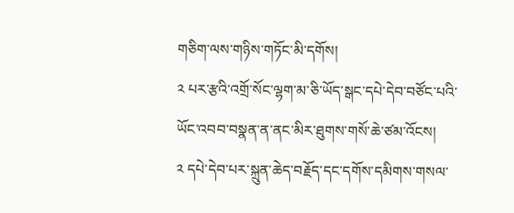གཅིག་ལས་གཉིས་གཏོང་མི་དགོས།
༢ པར་རྩའི་འགྲོ་སོང་ལྷག་མ་ཅི་ཡོད་སྒང་དཔེ་དེབ་བཙོང་པའི་ཡོང་འབབ་བསྣན་ན་ནང་མིར་ཐུགས་གསོ་ཆེ་ཙམ་འོངས།
༢ དཔེ་དེབ་པར་སྐྲུན་ཆེད་བརྗོད་དང་དགོས་དམིགས་གསལ་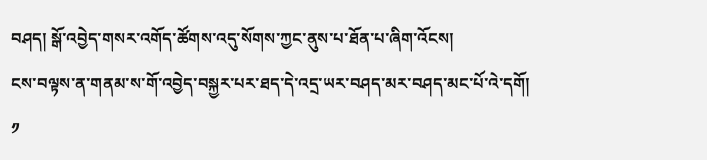བཤད། སྒོ་འབྱེད་གསར་འགོད་ཚོགས་འདུ་སོགས་ཀྱང་ནུས་པ་ཐོན་པ་ཞིག་འོངས།
ངས་བལྟས་ན་གནམ་ས་གོ་འབྱེད་བསྐྱར་པར་ཐད་དེ་འདྲ་ཡར་བཤད་མར་བཤད་མང་པོ་འེ་དགོ།
༡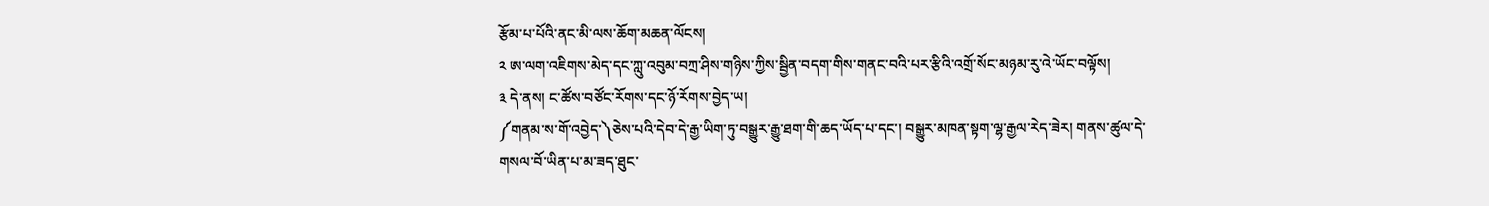རྩོམ་པ་པོའི་ནང་མི་ལས་ཆོག་མཆན་ལོངས།
༢ ཨ་ལག་འཇིགས་མེད་དང་ཀླུ་འབུམ་བཀྲ་ཤིས་གཉིས་ཀྱིས་སྦྱིན་བདག་གིས་གནང་བའི་པར་རྩིའི་འགྲོ་སོང་མཉམ་རུ་འེ་ཡོང་བལྟོས།
༣ དེ་ནས། ང་ཚོས་བཙོང་རོགས་དང་ཉོ་རོགས་བྱེད་ཡ།
༼གནམ་ས་གོ་འབྱེད་༽ཅེས་པའི་དེབ་དེ་རྒྱ་ཡིག་ཏུ་བསྒྱུར་རྒྱུ་ཐག་གི་ཆད་ཡོད་པ་དང་། བསྒྱུར་མཁན་སྟག་ལྷ་རྒྱལ་རེད་ཟེར། གནས་ཚུལ་དེ་གསལ་བོ་ཡིན་པ་མ་ཟད་ཐུང་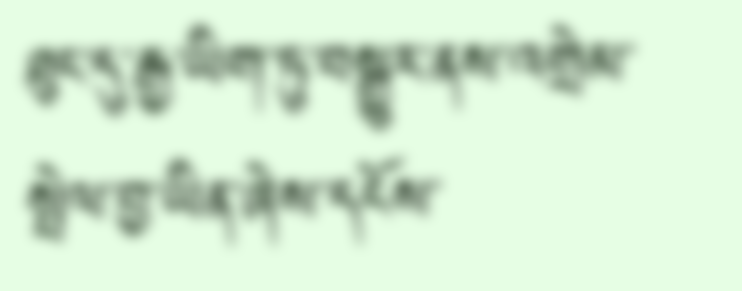ཐུང་དུ་རྒྱ་ཡིག་ཏུ་བསྒྱུར་ནས་འགྲེམ་སྤེལ་བྱ་ཡིན་ཞེས་དངོས་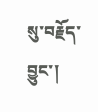སུ་བརྗོད་བྱུང་།